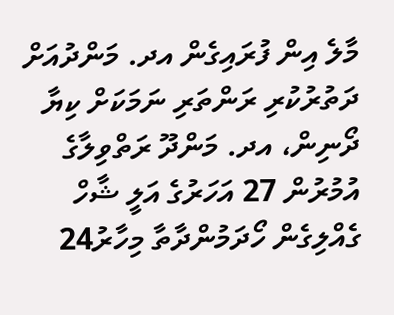މާލެ އިން ފުރައިގެން އދ. މަންދުއަށް ދަތުރުކުރި ރަންތަރި ނަމަކަށް ކިޔާ ދޯނިން، އދ. މަންދޫ ރަތްވިލާގެ އުމުރުން 27 އަހަރުގެ އަލީ ޝާހް ގެއްލިގެން ހޯދަމުންދާތާ މިހާރު24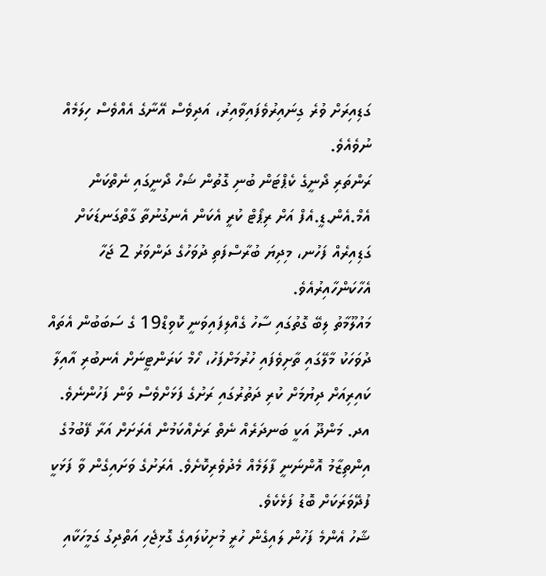ގަޑިއިރަށް ވުރެ ގިނައިރުވެފައިވާއިރު، އަދިވެސް އޭނާގެ އެއްވެސް ހިލަމެއް ނުވެއެވެ.
ރަންތަރި ދޯނީގެ ކެޕްޓަން ބުނި ގޮތުން ޝަހް ދޯނީގައި ނެތްކަން އެމް.އެން.ޑީ.އެފް އަށް ރިޕޯޓް ކުރީ އެކަން އެނގުނުތާ ގާތްގަނޑަކަށް ގަޑިއިރެއް ފަހުނ، މިދިޔަ ބުރާސްފަތި ދުވަހުގެ ދަންވަރު 2 ޖަހާ އެހާކަންހާއިރުއެވެ.
މައުލޫމާތު ލިބޭ ގޮތުގައި ސާހު ގެއްލިފައިވަނީ ކޮވިޑް19 ގެ ސަބަބުން އެތައް ދުވަހަކު މާލޭގައި ތާށިވެފައި ހުރުމަށްފަހު، ހޯމް ކަރަންޓީނަށް އެނބުރި އާއިލާ ކައިރިއަށް ދިޔުމަށް ކުރި ދަތުރުގައި ރަށުގެ ފަޅަށްވެސް ވަން ފަހުންނެވެ. އދ. މަންދޫ އަކީ ބަނދަރެއް ނެތް ރަށެއްކަމުން އެރަށަށް އަރާ ފޭބުމުގެ އިންތިޒާމު އޮންނަނީ ފާލަމެއް މެދުވެރިކޮށެވެ. އެރަށުގެ ވަށައިގެން ވާ ފަޅަކީ ފުދޭވަރަކަށް ބޮޑު ފަޅެކެވެ.
ޝާހު އެންމެ ފަހުން ލައިގެން ހުރީ މުށިކުލައިގެ ގޮޅިޖެހި އަތްދިގު ގަމީހަކާއި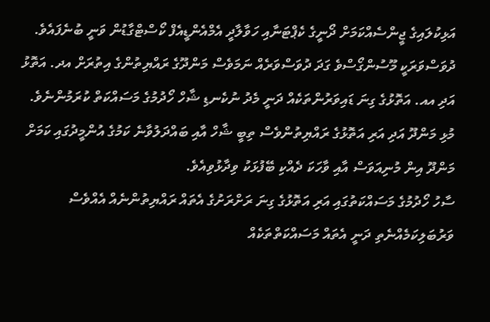އަޅިކުލައިގެ ޖީންސެއްކަމަށް ދޯނީގެ ކެޕްޓަނާއި ހަވާލާދީ އެމްއެންޑީއެފް ކޯސްޓްގާޑުން ވަނީ ބުނެފައެވެ.
ދުވަސްވަރަކީ މޫސުންގޯސްވެ ގަދަ ދުވަސްވަރެއް ނަމަވެސް މަންދޫގެ ރައްޔިތުންގެ އިތުރަށް އދ. އަތޮޅު އަދި އއ. އަތޮޅުގެ ގިނަ ޑައިވަރުންތަކެއް ދަނީ މެދު ނުކެނޑި ޝާހް ހޯދުމުގެ މަސައްކަތް ކުރަމުންނެވެ.
މުޅި މަންދޫ އަދި އަރި އަތޮޅުގެ ރައްޔިތުންވެސް ތިބީ ޝާހް އާއި ބައްދަލުވާނެ ކަމުގެ އުންމީދުގައި ކަމަށް މަންދޫ އިން މުނިއަވަސް އާއި ވާހަކަ ދެއްކި ބޭފުޅަކު ވިދާޅުވިއެވެ.
ސާހު ހޯދުމުގެ މަސައްކަތުގައި އަރި އަތޮޅުގެ ގިނަ ރަށްރަށުގެ އެތައް ރައްޔިތުންނެއް އެއްވެސް ވަރުބަލިކަމެއްނެތި ދަނީ އެތައް މަސައްކަތްތަކެއް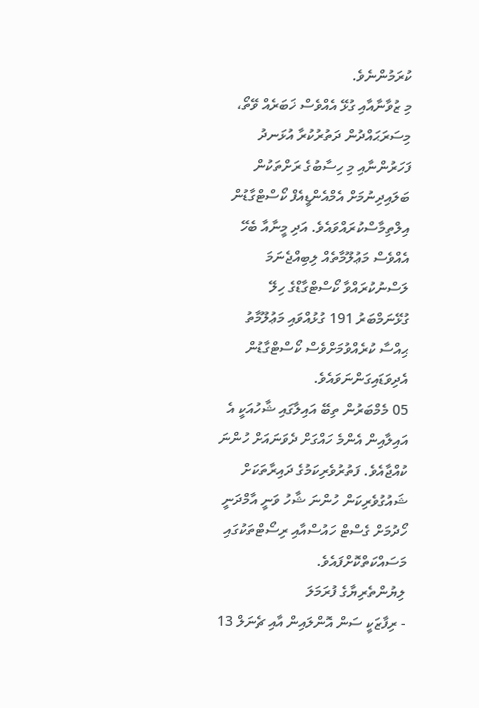ކުރަމުންނެވެ.
މި ޒުވާނާއާއި ގުޅޭ އެއްވެސް ޚަބަރެއް ވޭތޯ، މިސަރަޙައްދުން ދަތުރުކުރާ އުޅަނދު ފަހަރުންނާއި މި ހިސާބުގެ ރަށްތަކުން ބަލައިދިނުމަށް އެމްއެންޑީއެފް ކޯސްޓްގާޑުން އިލްތިމާސްކުރައްވައެވެ. އަދި މީނާއާ ބެހޭ އެއްވެސް މަޢުލޫމާތެއް ލިބިއްޖެނަމަ ލަސްނުކުރައްވާ ކޯސްޓްގާޑްގެ ހިލޭ ގުޅޭނަމްބަރު 191 ގުޅުއްވައި މަޢުލޫމާތު ޙިއްސާ ކުރެއްވުމަށްވެސް ކޯސްޓްގާޑުން އެދިވަޑައިގަންނަވައެވެ.
05 މެމްބަރުން ތިބޭ އައިލާގައި ޝާހުއަކީ އެ އައިލާއިން އެންމެ ހައްގަށް ދެވަނައަށް ހުންނަ ކުއްޖާއެވެ. ފަތުރުވެރިކަމުގެ ދައިރާތަކަށް ޝައުގުވެރިކަން ހުންނަ ޝާހު ވަނީ އާމްދަނީ ހޯދުމަށް ގެސްޓް ހައުސްއާއި ރިސޯޓްތަކުގައި މަސައްކަތްކޮށްފައެވެ.
ލިޔުންތެރިޔާގެ ފުރަމަލަ
- ރިފާޒަކީ ސަން އޮންލައިން އާއި ޗެނަލް 13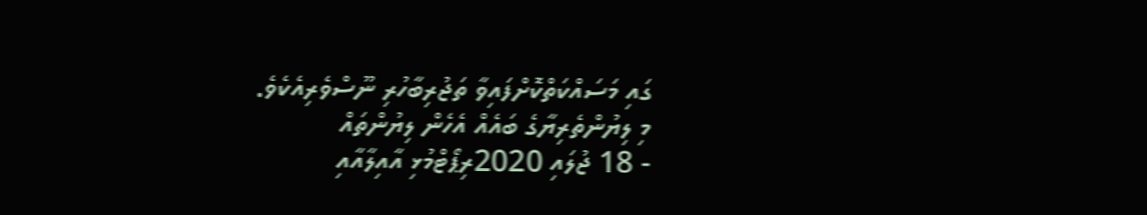ގައި މަސައްކަތްކޮށްފައިވާ ތަޖުރިބާހުރި ނޫސްވެރިއެކެވެ.
މި ލިޔުންތެރިޔާގެ ބައެއް އެހެން ލިޔުންތައް
- 18 ޖުލައި 2020ރިޕޯޓްމުޅި އާއިލާއާއި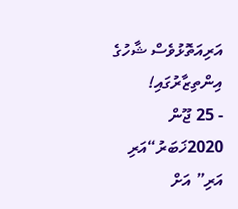އަރިއަތޮޅުވެސް ޝާހުގެ އިންތިޒާރުގައި!
- 25 ޖޫން 2020ޚަބަރު“އަރި އަރި” އަށް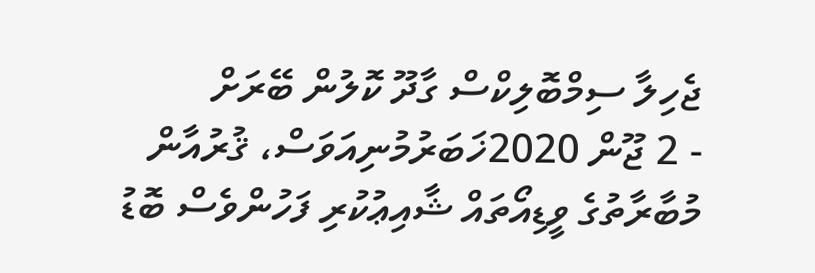ޖެހިލާ ސިމްބޮލިކްސް ގާދޫ ކޮލުން ބޭރަށް
- 2 ޖޫން 2020ޚަބަރުމުނިއަވަސް، ޤުރުއާން މުބާރާތުގެ ވީޑިއޯތައް ޝާއިޢުކުރި ފަހުންވެސް ބޮޑު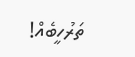ތަރުހީބެއް!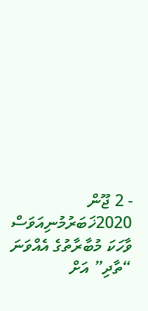- 2 ޖޫން 2020ޚަބަރުމުނިއަވަސް ވާހަކަ މުބާރާތުގެ އެއްވަނަ “ތާދި” އަށް